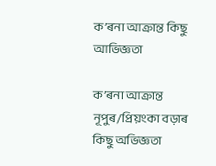ক’ৰনা আক্ৰান্ত কিছু আভিজ্ঞতা

ক’ৰনা আক্ৰান্ত নূপুৰ/প্ৰিয়ংকা বড়াৰ কিছু অভিজ্ঞতা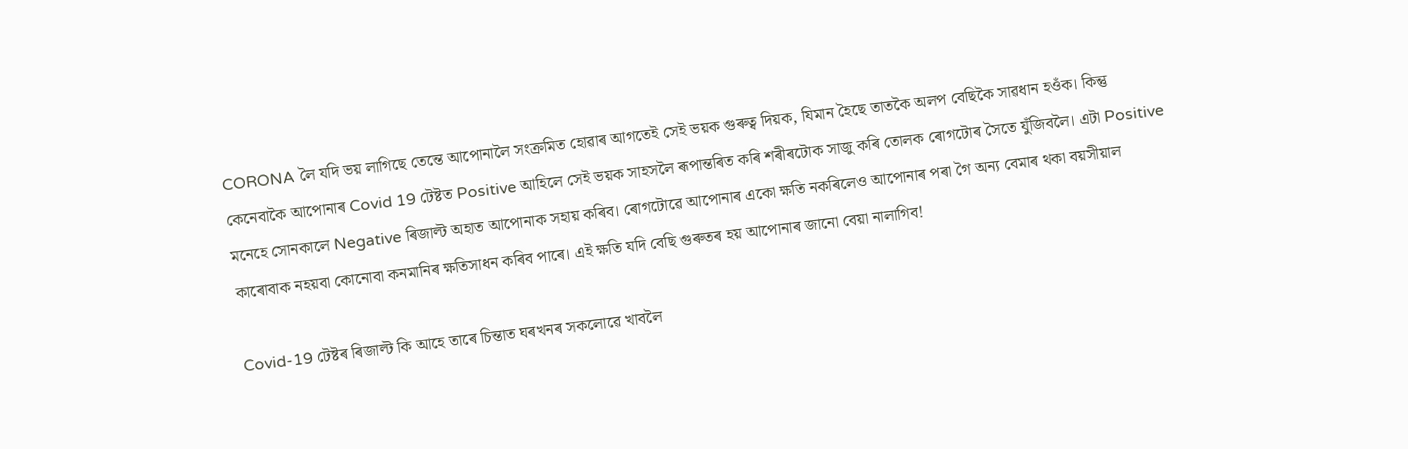CORONA লৈ যদি ভয় লাগিছে তেন্তে আপোনালৈ সংক্ৰমিত হোৱাৰ আগতেই সেই ভয়ক গুৰুত্ব দিয়ক, যিমান হৈছে তাতকৈ অলপ বেছিকৈ সাৱধান হওঁক। কিন্তু কেনেবাকৈ আপোনাৰ Covid 19 টেষ্টত Positive আহিলে সেই ভয়ক সাহসলৈ ৰূপান্তৰিত কৰি শৰীৰটোক সাজু কৰি তোলক ৰোগটোৰ সৈতে যুঁজিবলৈ। এটা Positive মনেহে সোনকালে Negative ৰিজাল্ট অহাত আপোনাক সহায় কৰিব। ৰোগটোৱে আপোনাৰ একো ক্ষতি নকৰিলেও আপোনাৰ পৰা গৈ অন্য বেমাৰ থকা বয়সীয়াল কাৰোবাক নহয়বা কোনোবা কনমানিৰ ক্ষতিসাধন কৰিব পাৰে। এই ক্ষতি যদি বেছি গুৰুতৰ হয় আপোনাৰ জানো বেয়া নালাগিব!

Covid-19 টেষ্টৰ ৰিজাল্ট কি আহে তাৰে চিন্তাত ঘৰখনৰ সকলোৱে খাবলৈ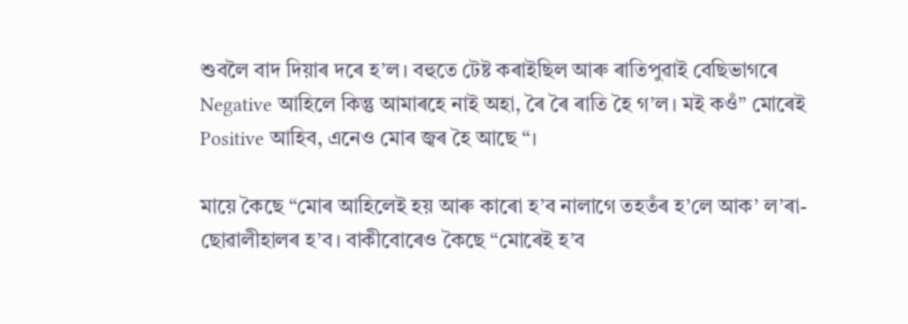শুবলৈ বাদ দিয়াৰ দৰে হ’ল। বহুতে টেষ্ট কৰাইছিল আৰু ৰাতিপুৱাই বেছিভাগৰে Negative আহিলে কিন্তু আমাৰহে নাই অহা, ৰৈ ৰৈ ৰাতি হৈ গ’ল। মই কওঁ” মোৰেই Positive আহিব, এনেও মোৰ জ্বৰ হৈ আছে “।

মায়ে কৈছে “মোৰ আহিলেই হয় আৰু কাৰো হ’ব নালাগে তহতঁৰ হ’লে আক’ ল’ৰা-ছোৱালীহালৰ হ’ব। বাকীবোৰেও কৈছে “মোৰেই হ’ব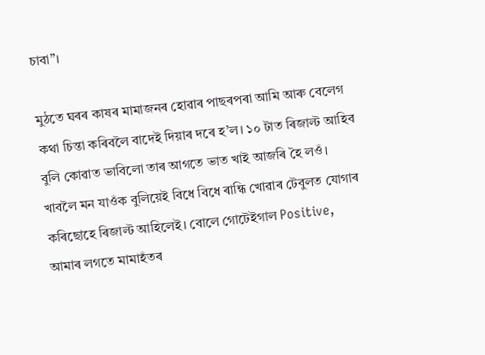চাবা”।

মুঠতে ঘৰৰ কাষৰ মামাজনৰ হোৱাৰ পাছৰপৰা আমি আৰু বেলেগ কথা চিন্তা কৰিবলৈ বাদেই দিয়াৰ দৰে হ’ল। ১০ টাত ৰিজাল্ট আহিব বুলি কোৱাত ভাবিলো তাৰ আগতে ভাত খাই আজৰি হৈ লওঁ। খাবলৈ মন যাওঁক বুলিয়েই বিধে বিধে ৰান্ধি খোৱাৰ টেবুলত যোগাৰ কৰিছোহে ৰিজাল্ট আহিলেই। বোলে গোটেইগাল Positive, আমাৰ লগতে মামাহঁতৰ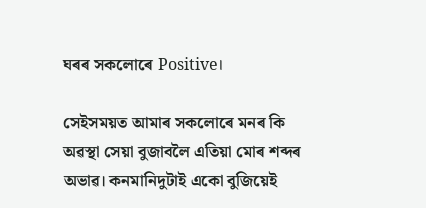ঘৰৰ সকলোৰে Positive।

সেইসময়ত আমাৰ সকলোৰে মনৰ কি অৱস্থা সেয়া বুজাবলৈ এতিয়া মোৰ শব্দৰ অভাৱ। কনমানিদুটাই একো বুজিয়েই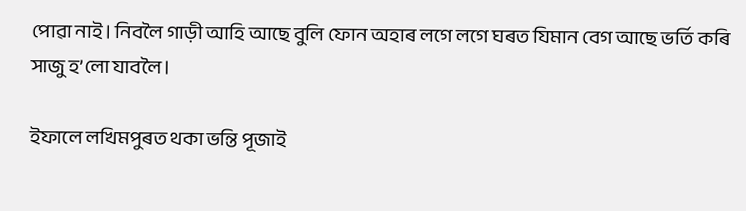পোৱা নাই। নিবলৈ গাড়ী আহি আছে বুলি ফোন অহাৰ লগে লগে ঘৰত যিমান বেগ আছে ভৰ্তি কৰি সাজু হ’লো যাবলৈ।

ইফালে লখিমপুৰত থকা ভন্তি পূজাই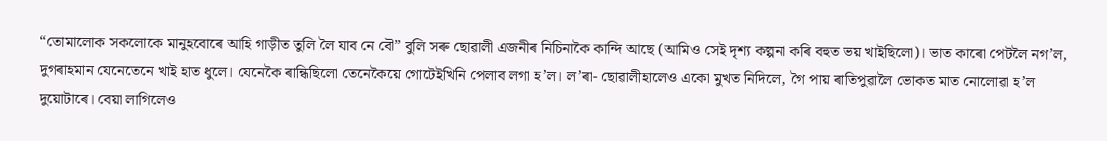“তোমালোক সকলোকে মানুহবোৰে আহি গাড়ীত তুলি লৈ যাব নে বৌ” বুলি সৰু ছোৱালী এজনীৰ নিচিনাকৈ কান্দি আছে (আমিও সেই দৃশ্য কল্পনা কৰি বহুত ভয় খাইছিলো)। ভাত কাৰো পেটলৈ নগ’ল, দুগৰাহমান যেনেতেনে খাই হাত ধুলে। যেনেকৈ ৰান্ধিছিলো তেনেকৈয়ে গোটেইখিনি পেলাব লগা হ’ল। ল’ৰা- ছোৱালীহালেও একো মুখত নিদিলে, গৈ পায় ৰাতিপুৱালৈ ভোকত মাত নোলোৱা হ’ল দুয়োটাৰে। বেয়া লাগিলেও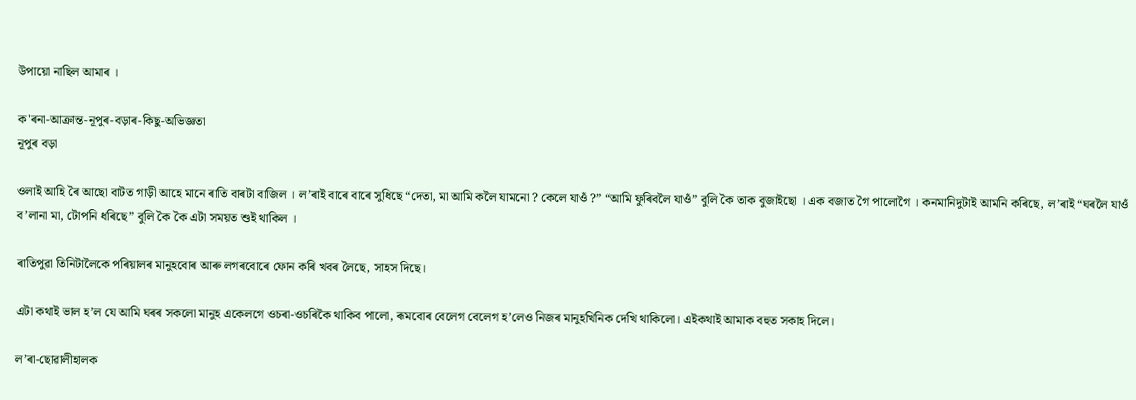উপায়ো নাছিল আমাৰ ।

ক'ৰনা-আক্ৰান্ত-নূপুৰ-বড়াৰ-কিছু-অভিজ্ঞতা
নূপুৰ বড়া

ওলাই আহি ৰৈ আছো বাটত গাড়ী আহে মানে ৰাতি বাৰটা বাজিল । ল’ৰাই বাৰে বাৰে সুধিছে “দেতা, মা আমি কলৈ যামনো ? কেলে যাওঁ ?” “আমি ফুৰিবলৈ যাওঁ” বুলি কৈ তাক বুজাইছো । এক বজাত গৈ পালোগৈ । কনমানিদুটাই আমনি কৰিছে, ল’ৰাই “ঘৰলৈ যাওঁ ব’লানা মা, টোপনি ধৰিছে” বুলি কৈ কৈ এটা সময়ত শুই থাকিল ।

ৰাতিপুৱা তিনিটালৈকে পৰিয়ালৰ মানুহবোৰ আৰু লগৰবোৰে ফোন কৰি খবৰ লৈছে, সাহস দিছে।

এটা কথাই ভাল হ’ল যে আমি ঘৰৰ সকলো মানুহ একেলগে ওচৰা-ওচৰিকৈ থাকিব পালো, ৰূমবোৰ বেলেগ বেলেগ হ’লেও নিজৰ মানুহখিনিক দেখি থাকিলো। এইকথাই আমাক বহুত সকাহ দিলে।

ল’ৰা-ছোৱালীহালক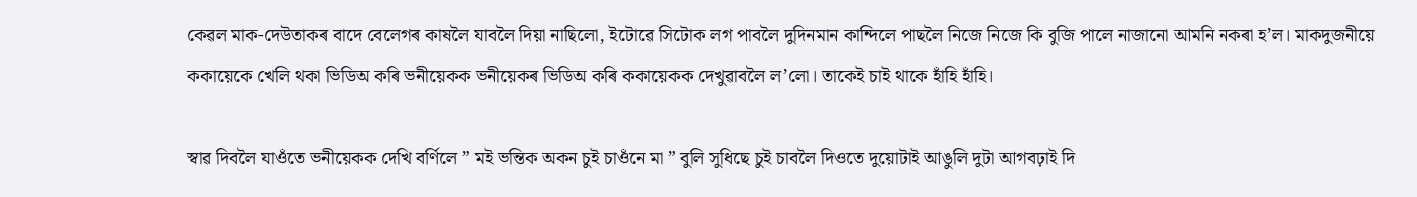কেৱল মাক-দেউতাকৰ বাদে বেলেগৰ কাষলৈ যাবলৈ দিয়া নাছিলো, ইটোৱে সিটোক লগ পাবলৈ দুদিনমান কান্দিলে পাছলৈ নিজে নিজে কি বুজি পালে নাজানো আমনি নকৰা হ’ল। মাকদুজনীয়ে ককায়েকে খেলি থকা ভিডিঅ কৰি ভনীয়েকক ভনীয়েকৰ ভিডিঅ কৰি ককায়েকক দেখুৱাবলৈ ল’লো। তাকেই চাই থাকে হাঁহি হাঁহি।

স্বাৱ দিবলৈ যাওঁতে ভনীয়েকক দেখি বৰ্ণিলে ” মই ভন্তিক অকন চুই চাওঁনে মা ” বুলি সুধিছে চুই চাবলৈ দিওতে দুয়োটাই আঙুলি দুটা আগবঢ়াই দি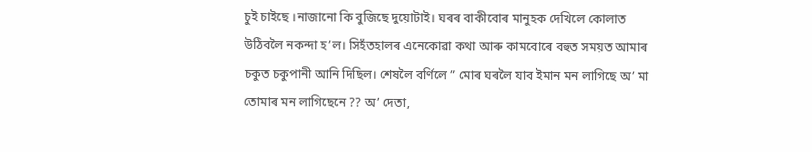চুই চাইছে ।নাজানো কি বুজিছে দুয়োটাই। ঘৰৰ বাকীবোৰ মানুহক দেখিলে কোলাত উঠিবলৈ নকন্দা হ’ল। সিহঁতহালৰ এনেকোৱা কথা আৰু কামবোৰে বহুত সময়ত আমাৰ চকুত চকুপানী আনি দিছিল। শেষলৈ বৰ্ণিলে ” মোৰ ঘৰলৈ যাব ইমান মন লাগিছে অ’ মা তোমাৰ মন লাগিছেনে ?? অ’ দেতা,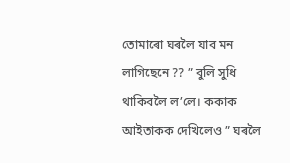তোমাৰো ঘৰলৈ যাব মন লাগিছেনে ?? ” বুলি সুধি থাকিবলৈ ল’লে। ককাক আইতাকক দেখিলেও ” ঘৰলৈ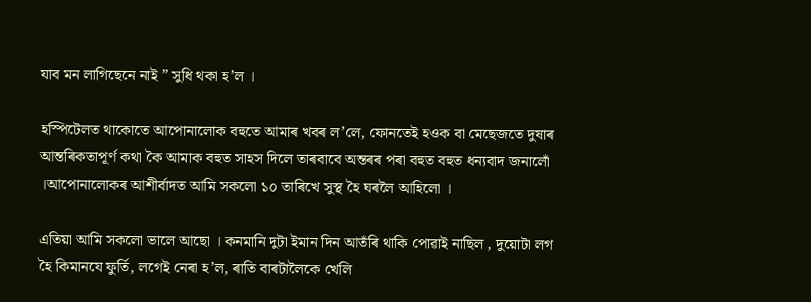যাব মন লাগিছেনে নাই ” সুধি থকা হ’ল ।

হস্পিটেলত থাকোতে আপোনালোক বহুতে আমাৰ খবৰ ল’লে, ফোনতেই হওক বা মেছেজতে দুষাৰ আন্তৰিকতাপূৰ্ণ কথা কৈ আমাক বহুত সাহস দিলে তাৰবাবে অন্তৰৰ পৰা বহুত বহুত ধন্যবাদ জনালোঁ ।আপোনালোকৰ আশীৰ্বাদত আমি সকলো ১০ তাৰিখে সুস্থ হৈ ঘৰলৈ আহিলো ।

এতিয়া আমি সকলো ভালে আছো । কনমানি দুটা ইমান দিন আতঁৰি থাকি পোৱাই নাছিল , দুয়োটা লগ হৈ কিমানযে ফুৰ্তি, লগেই নেৰা হ’ল, ৰাতি বাৰটালৈকে খেলি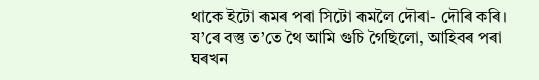থাকে ইটো ৰূমৰ পৰা সিটো ৰূমলৈ দৌৰা- দৌৰি কৰি। য’ৰে বস্তু ত’তে থৈ আমি গুচি গৈছিলো, আহিবৰ পৰা ঘৰখন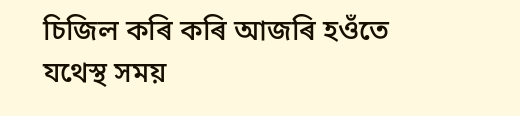চিজিল কৰি কৰি আজৰি হওঁতে যথেস্থ সময়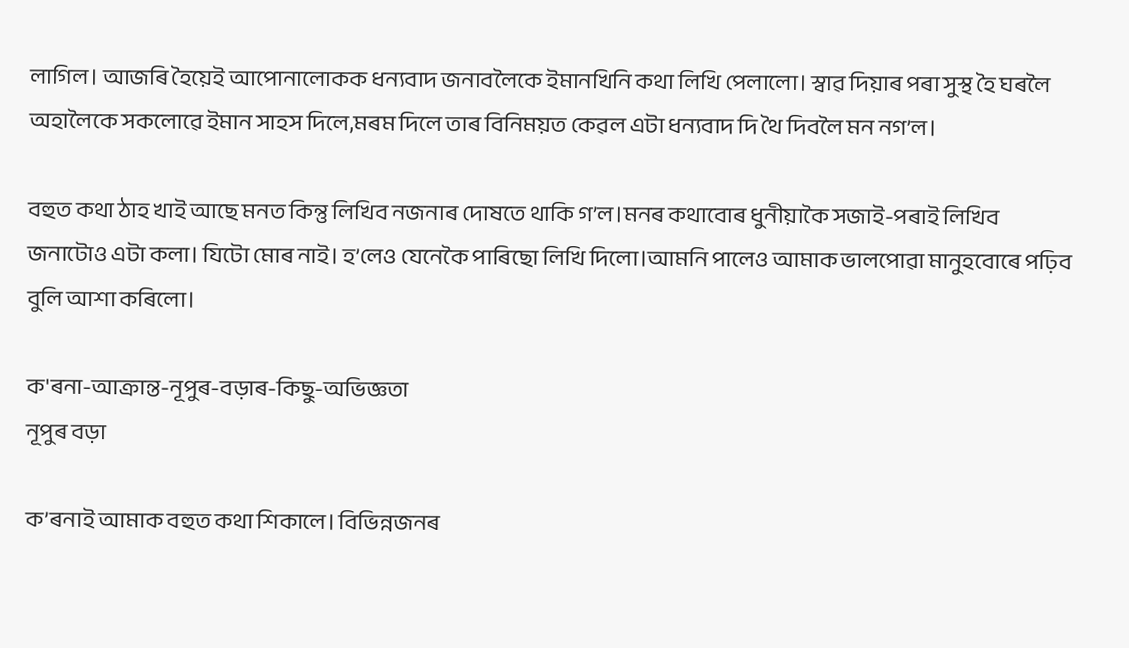লাগিল। আজৰি হৈয়েই আপোনালোকক ধন্যবাদ জনাবলৈকে ইমানখিনি কথা লিখি পেলালো। স্বাৱ দিয়াৰ পৰা সুস্থ হৈ ঘৰলৈ অহালৈকে সকলোৱে ইমান সাহস দিলে,মৰম দিলে তাৰ বিনিময়ত কেৱল এটা ধন্যবাদ দি থৈ দিবলৈ মন নগ’ল।

বহুত কথা ঠাহ খাই আছে মনত কিন্তু লিখিব নজনাৰ দোষতে থাকি গ’ল।মনৰ কথাবোৰ ধুনীয়াকৈ সজাই-পৰাই লিখিব জনাটোও এটা কলা। যিটো মোৰ নাই। হ’লেও যেনেকৈ পাৰিছো লিখি দিলো।আমনি পালেও আমাক ভালপোৱা মানুহবোৰে পঢ়িব বুলি আশা কৰিলো।

ক'ৰনা-আক্ৰান্ত-নূপুৰ-বড়াৰ-কিছু-অভিজ্ঞতা
নূপুৰ বড়া

ক’ৰনাই আমাক বহুত কথা শিকালে। বিভিন্নজনৰ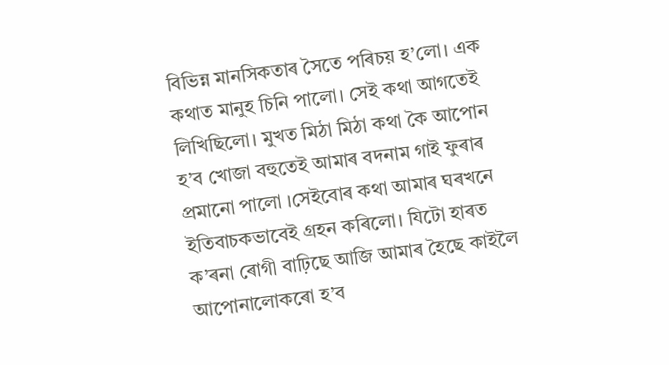বিভিন্ন মানসিকতাৰ সৈতে পৰিচয় হ’লো। এক কথাত মানুহ চিনি পালো। সেই কথা আগতেই লিখিছিলো। মুখত মিঠা মিঠা কথা কৈ আপোন হ’ব খোজা বহুতেই আমাৰ বদনাম গাই ফুৰাৰ প্ৰমানো পালো ।সেইবোৰ কথা আমাৰ ঘৰখনে ইতিবাচকভাবেই গ্ৰহন কৰিলো। যিটো হাৰত ক’ৰনা ৰোগী বাঢ়িছে আজি আমাৰ হৈছে কাইলৈ আপোনালোকৰো হ’ব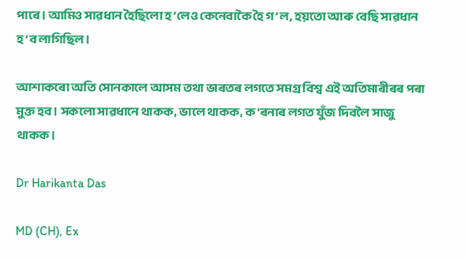পাৰে । আমিও সাৱধান হৈছিলো হ’লেও কেনেবাকৈ হৈ গ’ল, হয়তো আৰু বেছি সাৱধান হ’ব লাগিছিল।

আশাকৰো অতি সোনকালে আসম তথা ভাৰতৰ লগতে সমগ্ৰ বিশ্ব এই অতিমাৰীৰৰ পৰা মুক্ত হব। সকলো সাৱধানে থাকক, ভালে থাকক, ক’ৰনাৰ লগত যুঁজ দিবলৈ সাজু থাকক।

Dr Harikanta Das

MD (CH), Ex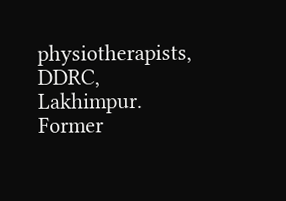physiotherapists, DDRC, Lakhimpur. Former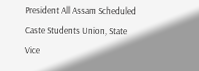President All Assam Scheduled Caste Students Union, State Vice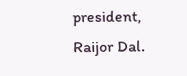president, Raijor Dal.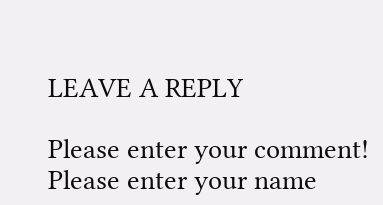LEAVE A REPLY

Please enter your comment!
Please enter your name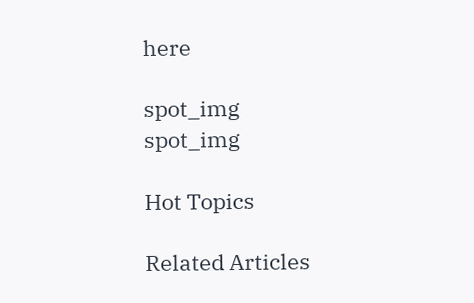here

spot_img
spot_img

Hot Topics

Related Articles